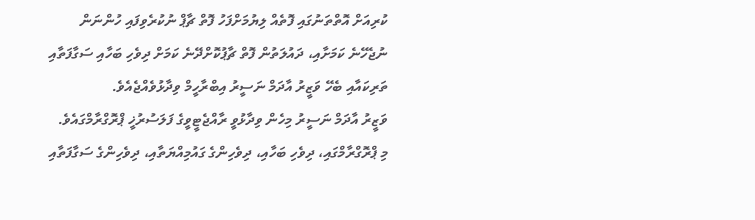ކުރިއަށް އޮތްތަނުގައި ފޮތެއް ލިޔުމަށްފަހު ފޮތް ޗާޕް ނުކުރެވިފައި ހުންނަން ނުޖެހޭނެ ކަމަށާއި، ދައުލަތުން ފޮތް ޗާޕުކޮށްދޭނެ ކަމަށް ދިވެހި ބަހާއި ސަގާފަތާއި ތަރިކައާއި ބެހޭ ވަޒީރު އާދަމް ނަސީރު އިބްރާހީމް ވިދާޅުވެއްޖެއެވެ.
ވަޒީރު އާދަމް ނަސީރު މިހެން ވިދާޅުވީ ރާއްޖެޓީވީގެ ފަލަސުރުޚީ ޕްރޮގްރާމްގައެވެ.
މި ޕްރޮގްރާމްގައި، ދިވެހި ބަހާއި، ދިވެހިންގެ ގައުމިއްޔަތާއި، ދިވެހިންގެ ސަގާފަތާއި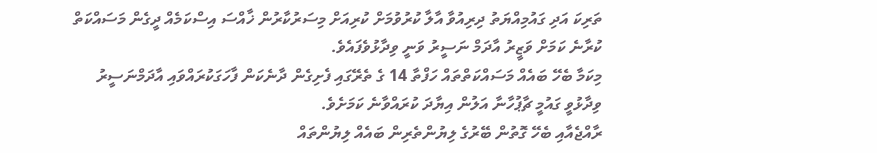ތަރިކަ އަދި ގައުމިއްޔަތު ދިރިއުވާ އާލާ ކުރުވުމަށް ކުރިއަށް މިސަރުކާރުން ޚާއްސަ އިސްކަމެއް ދީގެން މަސައްކަތް ކުރާނެ ކަމަށް ވަޒީރު އާދަމް ނަސީރު ވަނީ ވިދާޅުވެފައެވެ.
މިކަމާ ބެހޭ ބައެއް މަސައްކަތްތައް ހަފްތާ 14 ގެ ތެރޭގައި ފެށިގެން ދާނެކަން ފާހަގަކުރައްވައި އާދަމްނަސީރު ވިދާޅުވީ ގައުމީ ޗާޕުހާނާ އަލުން އިޔާދަ ކުރައްވާނެ ކަމަށެވެ.
ރާއްޖެއާއި ބެހޭ ގޮތުން ބޭރުގެ ލިޔުންތެރިން ބައެއް ލިޔުންތައް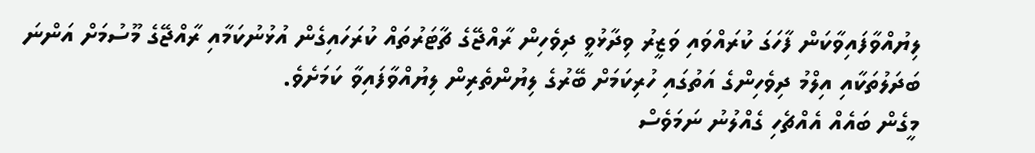ލިޔުއްވާފައިވާކަން ފާހަގަ ކުރައްވައި ވަޒީރު ވިދާޅުވީ ދިވެހިން ރާއްޖޭގެ ޗާޓަރުތައް ކުރަހައިގެން އުޅުނުކަމާއި ރާއްޖޭގެ މޫސުމަށް އަންނަ ބަދަލުތަކާއި އިލްމު ދިވެހިންގެ އަތުގައި ހުރިކަމަށް ބޭރުގެ ލިޔުންތެރިން ލިޔުއްވާފައިވާ ކަމަށެވެ.
މީގެން ބައެއް އެއްޗެހި ގެއްލުނު ނަމަވެސް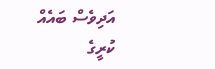އަދިވެސް ބައެއް ކުރީގެ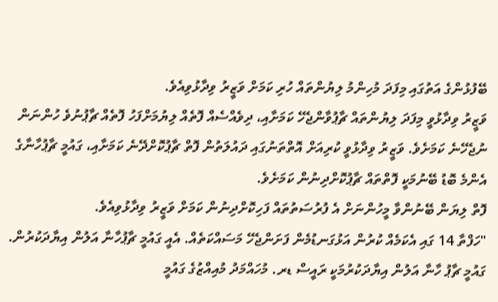ބޭފުޅުންގެ އަތުގައި މިފަދަ މުހިންމު ލިޔުންތައް ހުރި ކަމަށް ވަޒީރު ވިދާޅުވިއެވެ.
ވަޒީރު ވިދާޅުވީ މިފަދަ ލިޔުންތައް ޗާޕުވާންޖެހޭ ކަމަށާއި، ދިވެއްސެއް ފޮތެއް ލިޔުމަށްފަހު ފޮތެއް ޗާޕުނުވެ ހުންނަން ނުޖެހޭނެ ކަމަށެވެ. ވަޒީރު ވިދާޅުވީ ކުރިއަށް އޮތްތަނުގައި ދައުލަތުން ފޮތް ޗާޕުކޮށްދޭނެ ކަމަށާއި، ގައުމީ ޗާޕުހާނާގެ އެންމެ ބޮޑު ބޭނުމަކީ ފޮތްތައް ޗާޕުކޮށްދިނުން ކަމަށެވެ.
ފޮތް ލިޔަން ބޭނުންވާ މީހުންނަށް އެ ފުރުސަތުތައް ފަހިކޮށްދިނުން ކަމަށް ވަޒީރު ވިދާޅުވިއެވެ.
"ހަފްތާ 14 ގައި އެކަމެއް ކުރުން އަޅުގަނޑުމެން ފަށަންޖެހޭ މަސައްކަތެއް. އެއީ ގައުމީ ޗާޕުހާނާ އަލުން އިޔާދަކުރުން. ގައުމީ ޗާޕު ހާނާ އަލުން އިޔާދަކުރުމަކީ ރައީސް ޑރ. މުހައްމަދު މުއިއްޒުގެ ގައުމީ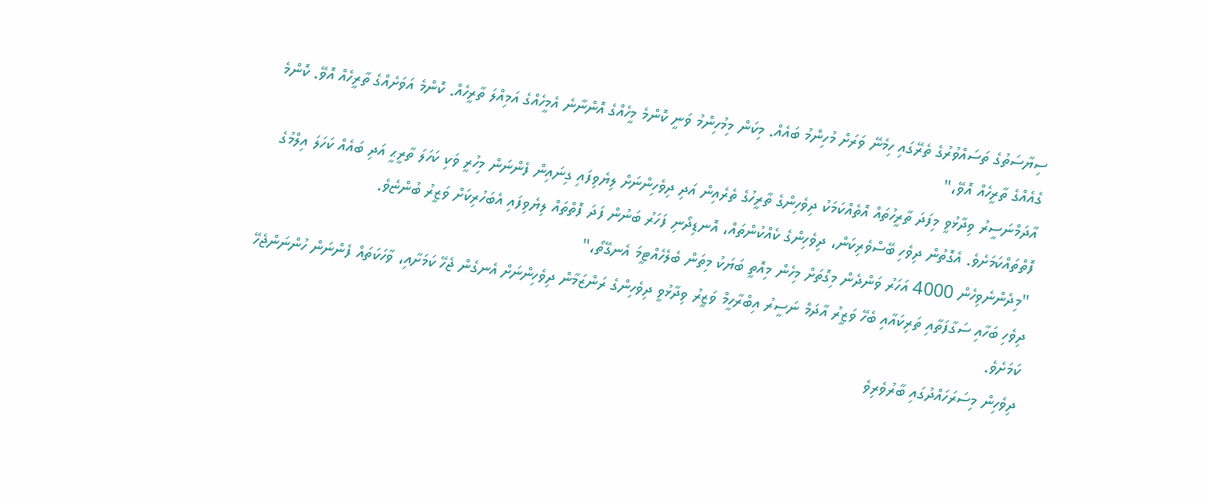ސިޔާސަތުގެ ތަސައްވުރުގެ ތެރޭގައި ހިމެނޭ ވަރަށް މުހިންމު ބައެއް. މިކަން މިމުހިންމު ވަނީ ކޮންމެ މީހެއްގެ އޮންނާނެ އެމީހެއްގެ އަމިއްލަ ތާރީހެއް. ކޮންމެ އަވަށެއްގެ ތާރީހެއް އޮވޭ. ކޮންމެ ގެއެއްގެ ތާރީހެއް އޮވޭ،"
އާދަމްނަސީރު ވިދާޅުވީ މިފަދަ ތާރީހުތައް އޮތެއްކަމަކު ދިވެހިންގެ ތާރީހުގެ ތެރެއިން އަދި ދިވެހިންނަށް ލިޔެވިފައި ގިނައިން ފެންނަން މިހުރީ ވަކި ކަހަލަ ތާރީޙީ އަދި ބައެއް ކަހަލަ އިލްމުގެ ފޮތްތައްކަމަށެވެ. އެގޮތުން ދިވެހި ބޭސްވެރިކަން، ދިވެހިންގެ ކެއްކުންތައް، އޮނޑިދޯނި ފަހަރު ބަނުން ފަދަ ފޮތްތައް ލިޔެވިފައި އެބަހުރިކަށް ވަޒީރު ބުންޏެވެ.
"މިދެންނެވިހެން 4000 އަހަރު ވަންދެން މިގޮތަށް މިހެން މިއޮތީ ބަޔަކު މިތަން ބެލެހެއްޓީމަ އެނގޭތޯ،"
ދިވެހި ބަހާއި ސަގާފަތާއި ތަރިކައާއި ބެހޭ ވަޒީރު އާދަމް ނަސީރު އިބްރާހީމް ވަޒީރު ވިދާޅުވީ ދިވެހިންގެ ރަންޒަމާން ދިވެހިންނަށް އެނގެން ޖެހޭ ކަމަށާއި، ވާހަކަތައް ފެންނަން ހުންނަންޖެހޭ ކަމަށެވެ.
ދިވެހިން މިސަރަހައްދުގައި ބާރުވެރިވެ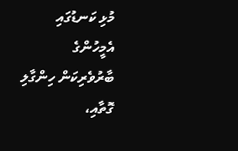މުޅި ކަނޑުގައި އެމީހުންގެ ބާރުވެރިކަން ހިންގާލި ގޮތާއި،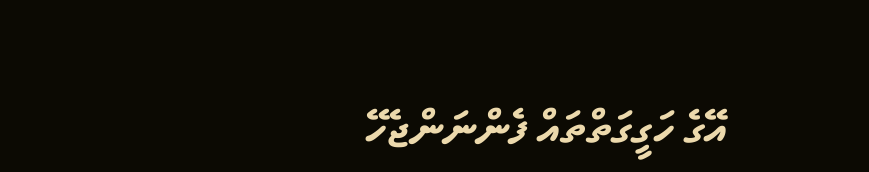އޭގެ ހަގީގަތްތައް ފެންނަންޖެހޭ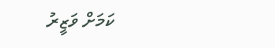ކަމަށް ވަޒީރު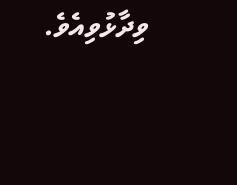ވިދާޅުވިއެވެ.